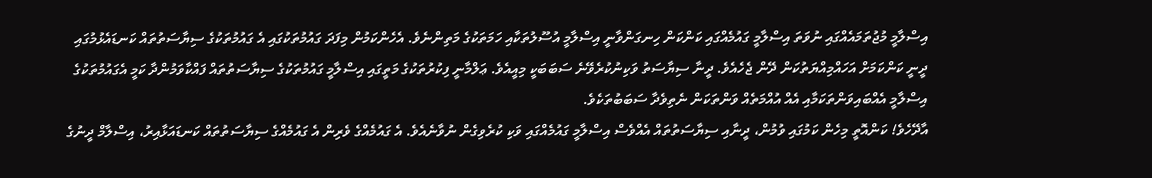އިސްލާމީ މުޖުތަމައެއްގައި ނުވަތަ އިސްލާމީ ގައުމެއްގައި ކަންކަން ހިނގަންވާނީ އިސްލާމީ އުސޫލުތަކާއި ހަމަތަކުގެ މަތިންނެވެ. އެހެންކަމުން މިފަދަ ގައުމުތަކުގައި އެ ގައުމުތަކުގެ ސިޔާސަތުތައް ކަނޑައެޅުމުގައި ދީނީ ކަންކަމަށް އަހައްމިއްޔަތުކަން ދޭން ޖެހެއެވެ. ދީނާ ސިޔާސަތު ވަކިނުކުރެވޭނެ ސަބަބަކީ މިއީއެވެ. ޢަލްމާނީ ފިކުރުތަކުގެ މަތީގައި އިސްލާމީ ގައުމުތަކުގެ ސިޔާސަތުތައް ފައްކާވަމުންދާ ކަމީ އެގައުމުތަކުގެ އިސްލާމީ އެއްބައިވަންތަކަމާއި އެއް އުއްމަތެއް ވަންތަކަން ނެތިވެދާ ސަބަބުތަކެވެ.
އާދޭހެވެ! ކަންއޮތީ މިހެން ކަމުގައި ވުމުން، ދީނާއި ސިޔާސަތުތައް އެއްވެސް އިސްލާމީ ގައުމެއްގައި ވަކި ކުރެވިގެން ނުވާނެއެވެ. އެ ގައުމެއްގެ ވެރިން އެ ގައުމެއްގެ ސިޔާސަތުތައް ކަނޑައަޅާއިރު، އިސްލާމް ދީނުގެ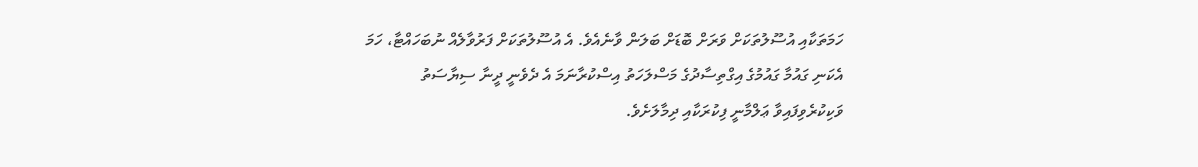ހަމަތަކާއި އުސޫލުތަކަށް ވަރަށް ބޮޑަށް ބަލަން ވާނެއެވެ. އެ އުސޫލުތަކަށް ފަރުވާލެއް ނުބަހައްޓާ، ހަމަ އެކަނި ގައުމާ ގައުމުގެ އިގްތިސާދުގެ މަސްލަހަތު އިސްކުރާނަމަ އެ ދެވެނީ ދީނާ ސިޔާސަތު ވަކިކުރެވިފައިވާ ޢަލްމާނީ ފިކުރަކާއި ދިމާލަށެވެ.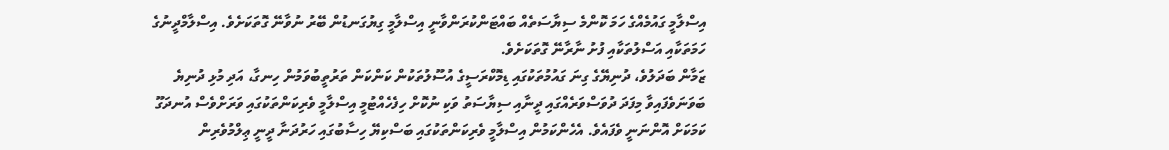އިސްލާމީ ގައުމެއްގެ ހަމަ ކޮންމެ ސިޔާސަތެއް ބައްޓަންކުރަންވާނީ އިސްލާމީ ގިޔުގަނޑުން ބޭރު ނުވާނޭ ގޮތަކަށެވެ. އިސްލާމްދީނުގެ ހަމަތަކާއި އަސްލުތަކާއި ފުށު ނާރާނޭ ގޮތަކަށެވެ.
ޒަމާން ބަދަލުވެ، ދުނިޔޭގެ ގިނަ ގައުމުތަކުގައި ޑިމޮކްރަސީގެ އުސޫލުތަކުން ކަންކަން ތަރުތީބުވަމުން ހިނގާ، އަދި މުޅި ދުނިޔެ ބަވަނަވެފައިވާ މިފަދަ ދުވަސްވަރެއްގައި ދީނާއި ސިޔާސަތު ވަކި ނުކޮށް ހިފެހެއްޓުމީ އިސްލާމީ ވެރިކަންތަކުގައި ވަރަށްވެސް އުނދަގޫ ކަމަކަށް އޮންނަނީ ވެފައެވެ. އެހެންކަމުން އިސްލާމީ ވެރިކަންތަކުގައި ބަސްކިޔޭ ހިސާބުގައި ހަރުދަނާ ދީނީ ޢިލްމުވެރިން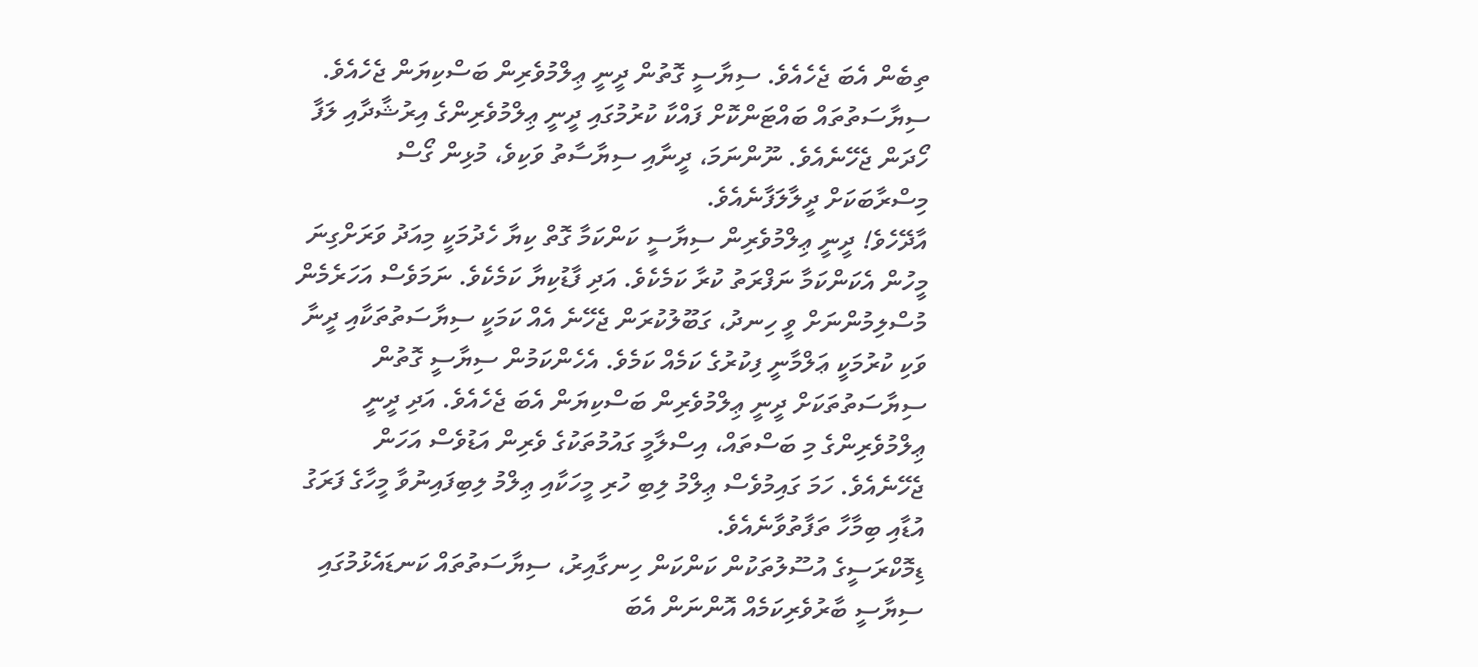ތިބެން އެބަ ޖެހެއެވެ. ސިޔާސީ ގޮތުން ދީނީ ޢިލްމުވެރިން ބަސްކިޔަން ޖެހެއެވެ. ސިޔާސަތުތައް ބައްޓަންކޮށް ފައްކާ ކުރުމުގައި ދީނީ ޢިލްމުވެރިންގެ އިރުޝާދާއި ލަފާ ހޯދަން ޖެހޭނެއެވެ. ނޫންނަމަ، ދީނާއި ސިޔާސާތު ވަކިވެ، މުޅިން ގޯސް މިސްރާބަކަށް ދީލާލަފާނެއެވެ.
އާދޭހެވެ! ދީނީ ޢިލްމުވެރިން ސިޔާސީ ކަންކަމާ ގޮތް ކިޔާ ހެދުމަކީ މިއަދު ވަރަށްގިނަ މީހުން އެކަންކަމާ ނަފްރަތު ކުރާ ކަމެކެވެ. އަދި ފާޑުކިޔާ ކަމެކެވެ. ނަމަވެސް އަހަރެމެން މުސްލިމުންނަށް ވީ ހިނދު، ގަބޫލުކުރަން ޖެހޭނެ އެއް ކަމަކީ ސިޔާސަތުތަކާއި ދީނާ ވަކި ކުރުމަކީ ޢަލްމާނީ ފިކުރުގެ ކަމެއް ކަމެވެ. އެހެންކަމުން ސިޔާސީ ގޮތުން ސިޔާސަތުތަކަށް ދީނީ ޢިލްމުވެރިން ބަސްކިޔަން އެބަ ޖެހެއެވެ. އަދި ދީނީ ޢިލްމުވެރިންގެ މި ބަސްތައް، އިސްލާމީ ގައުމުތަކުގެ ވެރިން އަޑުވެސް އަހަން ޖެހޭނެއެވެ. ހަމަ ގައިމުވެސް ޢިލްމު ލިބި ހުރި މީހަކާއި ޢިލްމު ލިބިފައިނުވާ މީހާގެ ފަރަގު އުޑާއި ބިމާހާ ތަފާތުވާނެއެވެ.
ޑިމޮކްރަސީގެ އުސޫލުތަކުން ކަންކަން ހިނގާއިރު، ސިޔާސަތުތައް ކަނޑައެޅުމުގައި ސިޔާސީ ބާރުވެރިކަމެއް އޮންނަން އެބަ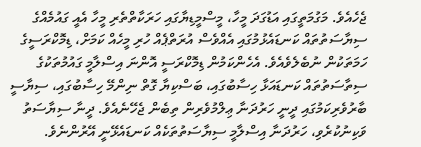ޖެހެއެވެ. މަގުމަތީގައި އަޑުގަދަ މީހާ، މީސްމީޑިޔާގައި ހަރަކާތްތެރި މީހާ އެއީ ގައުމެއްގެ ސިޔާސަތުތައް ކަނޑައެޅުމުގައި އެއްވެސް އުރަތްޕެއް ހުރި މީހެއް ކަމަށް، ޑިމޮކްރަސީގެ ހަމަތަކުން ނުބެލެވެއެވެ. އެހެންކަމުން ޑިމޮކްރަސީ އޮންނަ އިސްލާމީ ގައުމުތަކުގެ ސިތާސަތުތައް ކަނޑައަޅާ ހިސާބުގައި، ބަސްކިޔާ ގޮތް ނިންމޭ ހިސާބުގައި، ސިޔާސީ ބާރުވެރިކަމުގައި ދީނީ ހަރުދަނާ ޢިލްމުވެރިން ތިބެން ޖެހޭނެއެވެ. ދީނާ ސިޔާސަތު ވަކިނުކުރެވި، ހަރުދަނާ އިސްލާމީ ސިޔާސަތުތަކެއް ކަނޑައެޅޭނީ އޭރުންނެވެ.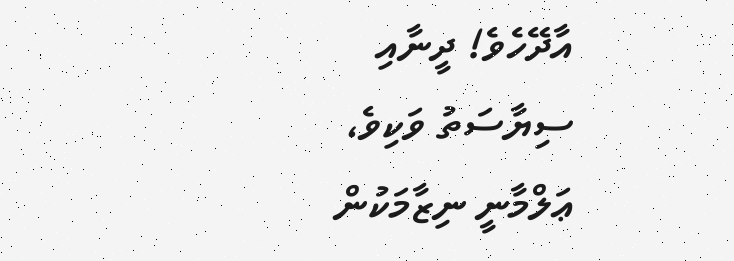އާދޭހެވެ! ދީނާއި ސިޔާސަތު ވަކިވެ، ޢަލްމާނީ ނިޒާމަކުން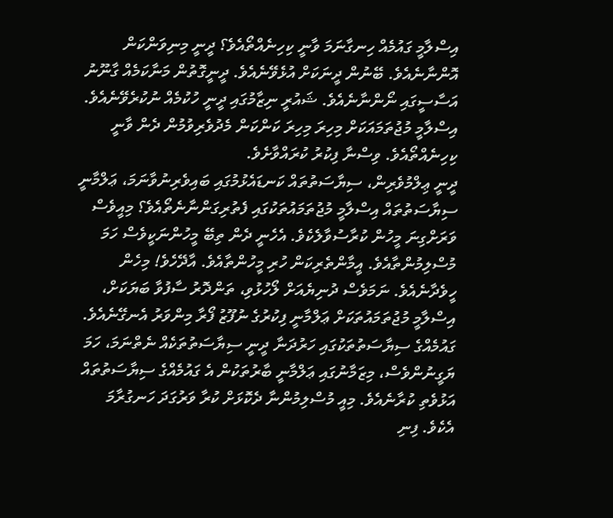އިސްލާމީ ގައުމެއް ހިނގާނަމަ ވާނީ ކިހިނެއްތޯއެވެ؟ ދީނީ މިނިވަންކަން އޮންނާނެއެވެ. ބޭނުން ދީނަކަށް އުޅެވޭނެއެވެ. ދީނީގޮތުން މަނާކަމެއް ގާނޫނު އަސާސީގައި ނޯންނާނެއެވެ. ޝައުރީ ނިޒާމުގައި ދީނީ ހުކުމެއް ނުކުރެވޭނެއެވެ. އިސްލާމީ މުޖުތަމައަކަށް މިހިރަ މިހިރަ ކަންކަން މެދުވެރިވުމުން ދެން ވާނީ ކިހިނެއްތޯއެވެ. ވިސްނާ ފިކުރު ކުރައްވާށެވެ.
ދީނީ ޢިލްމުވެރިން، ސިޔާސަތުތައް ކަނޑައެޅުމުގައި ބައިވެރިނުވާނަމަ، ޢަލްމާނީ ސިޔާސަތުތައް އިސްލާމީ މުޖުތަމައުތަކުގައި ފެތުރިގަންނާނެތޯއެވެ؟ މިއީވެސް ވަރަށްގިނަ މީހުން ކުރާސުވާލެކެވެ. އެހެނީ ދެން ތިބޭ މީހުންނަކީވެސް ހަމަ މުސްލިމުންތާއެވެ. އީމާންތެރިކަން ހުރި މީހުންތާއެވެ. އާދޭހެވެ! މިހެން ހީވެދާނެއެވެ. ނަމަވެސް ދުނިޔެއަށް ލޯހުޅުވި، ތަންދޮރު ސާފުވާ ބަޔަކަށް، އިސްލާމީ މުޖުތަމައުތަކަށް ޢަލްމާނީ ފިކުރުގެ ނުފޫޒު ފޯރާ މިންވަރު އެނގޭނެއެވެ. ގައުމެއްގެ ސިޔާސަތުތަކުގައި ހަރުދަނާ ދީނީ ސިޔާސަތުތަކެއް ނެތްނަމަ، ހަމަ ޔަގީނުންވެސް، މިޒަމާނުގައި ޢަލްމާނީ ބާރުތަކުން އެ ގައުމެއްގެ ސިޔާސަތުތައް އަޅުވެތި ކުރާނެއެވެ. މިއީ މުސްލިމުންނާ ދެކޮޅަށް ކުރާ ވަރުގަދަ ހަނގުރާމަ އެކެވެ. ފިނި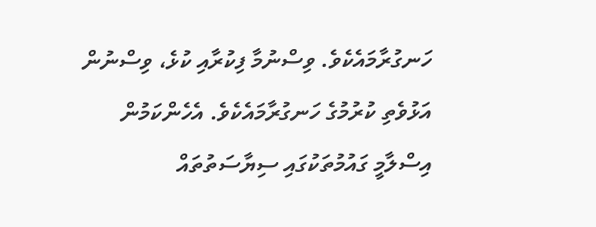ހަނގުރާމައެކެވެ. ވިސްނުމާ ފިކުރާއި ކުޅެ، ވިސްނުން އަޅުވެތި ކުރުމުގެ ހަނގުރާމައެކެވެ. އެހެންކަމުން އިސްލާމީ ގައުމުތަކުގައި ސިޔާސަތުތައް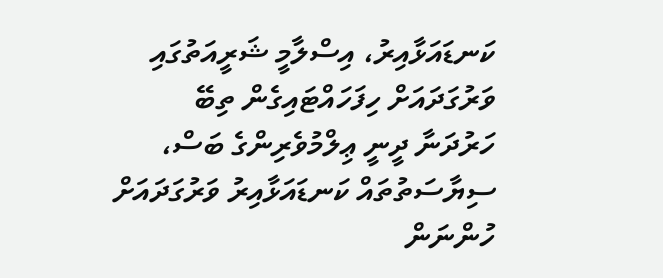ކަނޑައަޅާއިރު، އިސްލާމީ ޝަރީއަތުގައި ވަރުގަދައަށް ހިފަހައްޓައިގެން ތިބޭ ހަރުދަނާ ދީނީ ޢިލްމުވެރިންގެ ބަސް، ސިޔާސަތުތައް ކަނޑައަޅާއިރު ވަރުގަދައަށް ހުންނަން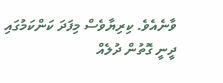ވާނެއެވެ. ކިރިޔާވެސް މިފަދަ ކަންކަމުގައި ދީނީ ގޮތުން ދުލެއް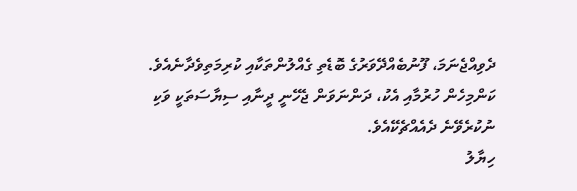ދެވިއްޖެނަމަ، ފޫނުބެއްދޭވަރުގެ ބޮޑެތި ގެއްލުންތަކާއި ކުރިމަތިވެދާނެއެވެ. ކަންމިހެން ހުރުމާއި އެކު، ދަންނަވަން ޖެހޭނީ ދީނާއި ސިޔާސަތަކީ ވަކި ނުކުރެވޭނެ ދެއެއްޗެކޭއެވެ.
ހިޔާލު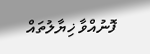ފޮނުއްވާ ޚިޔާލުތައް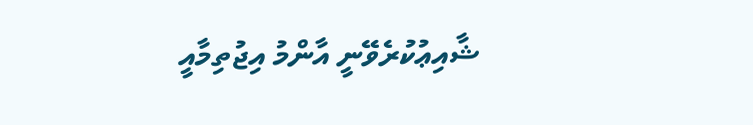ޝާއިޢުކުރެވޭނީ އާންމު އިޖުތިމާއީ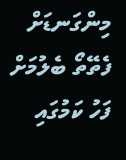މިންގަނޑަށް ފެތޭތޯ ބެލުމަށް ފަހު ކަމުގައި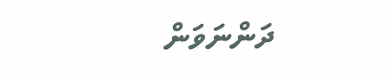ދަންނަވަން